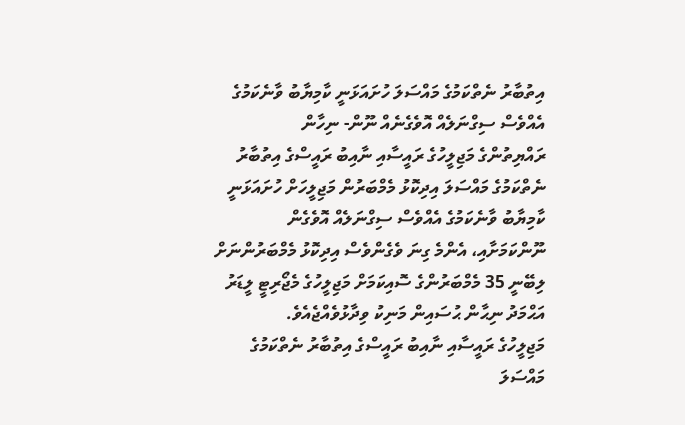އިތުބާރު ނެތްކަމުގެ މައްސަލަ ހުށައަޅަނީ ކާމިޔާބު ވާނެކަމުގެ އެއްވެސް ސިގްނަލެއް އޮވެގެނެއް ނޫން- ނިހާން
ރައްޔިތުންގެ މަޖިލީހުގެ ރައީސާއި ނާއިބު ރައީސްގެ އިތުބާރު ނެތްކަމުގެ މައްސަލަ އިދިކޮޅު މެމްބަރުން މަޖިލީހަށް ހުށައަޅަނީ ކާމިޔާބު ވާނެކަމުގެ އެއްވެސް ސިގްނަލެއް އޮވެގެން ނޫންކަމަށާއި، އެންމެ ގިނަ ވެގެންވެސް އިދިކޮޅު މެމްބަރުންނަށް ލިބޭނީ 35 މެމްބަރުންގެ ސޮއިކަމަށް މަޖިލީހުގެ މެޖޯރިޓީ ލީޑަރު އަޙްމަދު ނިޙާން ޙުސައިން މަނިކު ވިދާޅުވެއްޖެއެވެ.
މަޖިލީހުގެ ރައީސާއި ނާއިބު ރައީސްގެ އިތުބާރު ނެތްކަމުގެ މައްސަލަ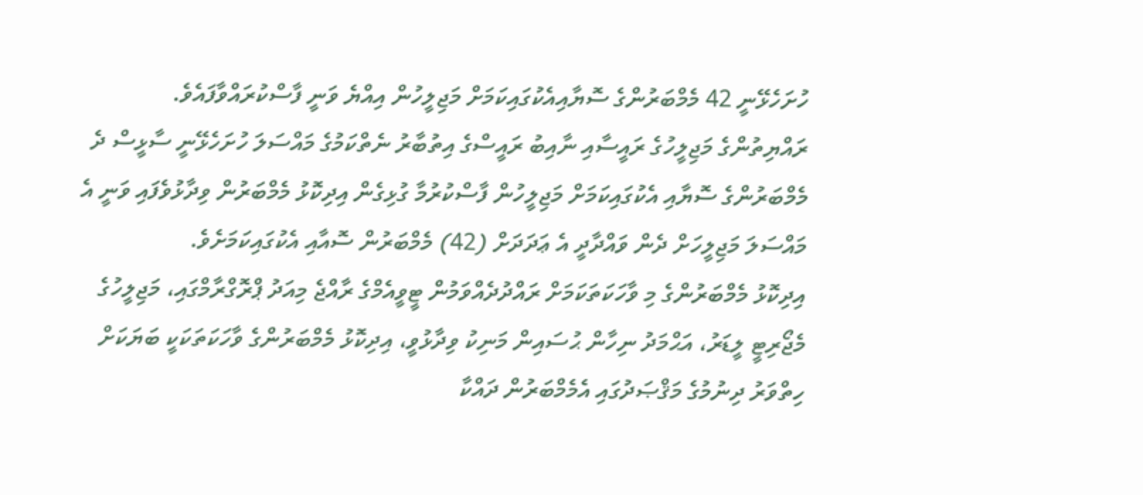ހުށަހެޅޭނީ 42 މެމްބަރުންގެ ސޮޔާއިއެކުގައިކަމަށް މަޖިލީހުން އިއްޔެ ވަނީ ފާސްކުރައްވާފައެވެ.
ރައްޔިތުންގެ މަޖިލީހުގެ ރައީސާއި ނާއިބު ރައީސްގެ އިތުބާރު ނެތްކަމުގެ މައްސަލަ ހުށަހެޅޭނީ ސާޅީސް ދެ މެމްބަރުންގެ ސޮޔާއި އެކުގައިކަމަށް މަޖިލީހުން ފާސްކުރުމާ ގުޅިގެން އިދިކޮޅު މެމްބަރުން ވިދާޅުވެފައި ވަނީ އެ މައްސަލަ މަޖިލީހަށް ދެން ވައްދާދީ އެ ޢަދަދަށް (42) މެމްބަރުން ސޮއާއި އެކުގައިކަމަށެވެ.
އިދިކޮޅު މެމްބަރުންގެ މި ވާހަކަތަކަމަށް ރައްދުދެއްވަމުން ޓީވީއެމްގެ ރާއްޖެ މިއަދު ޕްރޮގްރާމްގައި، މަޖިލީހުގެ މެޖޯރިޓީ ލީޑަރު، އަޙްމަދު ނިހާން ޙުސައިން މަނިކު ވިދާޅުވީ، އިދިކޮޅު މެމްބަރުންގެ ވާހަކަތަކަކީ ބަޔަކަށް ހިތްވަރު ދިނުމުގެ މަޤްޞަދުގައި އެމެމްބަރުން ދައްކާ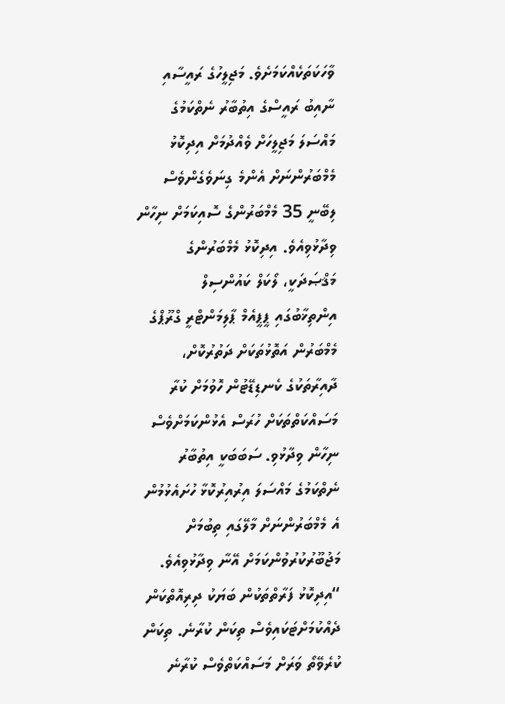ވާހަކަތަކެއްކަމަށެވެ. މަޖިލީހުގެ ރައީސާއި ނާއިބު ރައީސްގެ އިތުބާރު ނެތްކަމުގެ މައްސަލަ މަޖިލީހަށް ވެއްދުމަށް އިދިކޮޅު މެމްބަރުންނަށް އެންމެ ގިނަވެގެންވެސް ލިބޭނީ 35 މެމްބަރުންގެ ސޮއިކަމަށް ނިހާން ވިދާޅުވިއެވެ. އިދިކޮޅު މެމްބަރުންގެ މަޤްޞަދަކީ، ލޯކަލް ކައުންސިލް އިންތިޚާބުގައި ޕީޕީއެމް ޕާލިމަންޓްރީ ގްރޫޕްގެ މެމްބަރުން އަތޮޅުތަކަށް ދަތުރުކޮށް، ދާއިރާތަކުގެ ކެނޑިޑޭޓުން ހޮވުމަށް ކުރާ މަސައްކަތްތަކަށް ހުރަސް އެޅުންކަމަށްވެސް ނިހާން ވިދާޅުވި. ސަބަބަކީ އިތުބާރު ނެތްކަމުގެ މައްސަލަ އިރުއިރުކޮޅާ ހުށައެޅުމުން އެ މެމްބަރުންނަށް މާލޭގައި ތިބުމަށް މަޖުބޫރުކުރުވުންކަމަށް އޭނާ ވިދާޅުވިއެވެ.
“އިދިކޮޅު ފަރާތްތަކުން ބަޔަކު ދިރިއޮތްކަން ދެއްކުމަށްޓަކައިވެސް ތިކަން ކުރާނެ. ތިކަން ކުރެވޭތޯ ވަރަށް މަސައްކަތްވެސް ކުރާނެ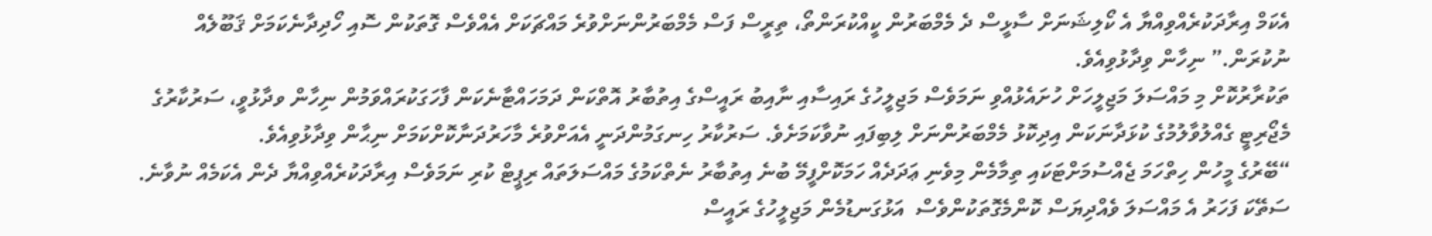އެކަމް އިރާދަކުރެއްވިއްޔާ އެ ކޯލިޝަނަށް ސާޅީސް ދެ މެމްބަރުން ކީއްކުރަންތޯ، ތިރީސް ފަސް މެމްބަރުންނަށްވުރެ މައްޗަކަށް އެއްވެސް ގޮތަކުން ސޮއި ހޯދިދާނެކަމަށް ޤަބޫލެއް ނުކުރަން.” ނިހާން ވިދާޅުވިއެވެ.
ތަކުރާރުކޮށް މި މައްސަލަ މަޖިލީހަށް ހުށައެޅުއްވި ނަމަވެސް މަޖިލީހުގެ ރައިސާއި ނާއިބު ރައީސްގެ އިތުބާރު އޮތްކަން ދަމަހައްޓާނެކަން ފާހަގަކުރައްވަމުން ނިހާން ވދާޅުވީ، ސަރުކާރުގެ މެޖޯރިޓީ ގެއްލުވާލުމުގެ ކުޅަދާނަކަން އިދިކޮޅު މެމްބަރުންނަށް ލިބިފައި ނުވާކަމަށެވެ. ސަރުކާރު ހިނގަމުންދަނީ އެއަށްވުރެ މާހަރުދަނާކޮށްކަމަށް ނިޙާން ވިދާޅުވިއެވެ.
“ބޭރުގެ މީހުން ހިތްހަމަ ޖެއްސުމަށްޓަކައި ތިމާމެން މިވެނި ޢަދަދެއް ހަމަކޮށްފީމޭ ބުނެ އިތުބާރު ނެތްކަމުގެ މައްސަލަތައް ރިޕީޓް ކުރި ނަމަވެސް އިރާދަކުރެއްވިއްޔާ ދެން އެކަމެއް ނުވާނެ. ސަތޭކަ ފަހަރު އެ މައްސަލަ ވެއްދިޔަސް ކޮންމެގޮތަކުންވެސް  އަޅުގަނޑުމެން މަޖިލީހުގެ ރައީސް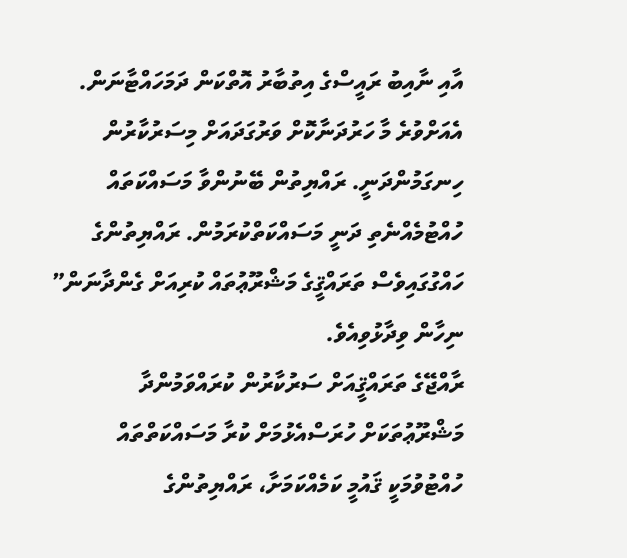އާއި ނާއިބު ރައީސްގެ އިތުބާރު އޮތްކަން ދަމަހައްޓާނަން. އެއަށްވުރެ މާ ހަރުދަނާކޮށް ވަރުގަދައަށް މިސަރުކާރުން ހިނގަމުންދަނީ. ރައްޔިތުން ބޭނުންވާ މަސައްކަތައް ހުއްޓުމެއްނެތި ދަނީ މަސައްކަތްކުރަމުން. ރައްޔިތުންގެ ހައްގުގައިވެސް ތަރައްޤީގެ މަޝްރޫޢުތައް ކުރިއަށް ގެންދާނަން” ނިހާން ވިދާޅުވިއެވެ.
ރާއްޖޭގެ ތަރައްޤީއަށް ސަރުކާރުން ކުރައްވަމުންދާ މަޝްރޫޢުތަކަށް ހުރަސްއެޅުމަށް ކުރާ މަސައްކަތްތައް ހުއްޓުވުމަކީ ޤައުމީ ކަމެއްކަމަށާ، ރައްޔިތުންގެ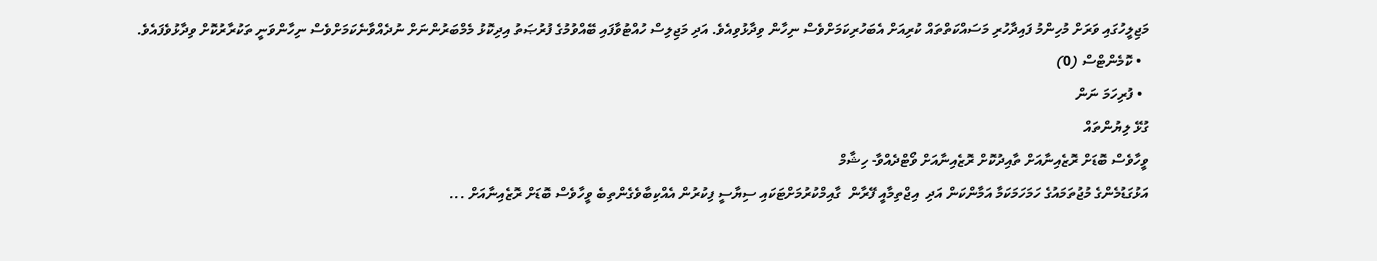މަޖިލީހުގައި ވަރަށް މުހިންމު ފައިދާހުރި މަސައްކަތްތައް ކުރިއަށް އެބަހުރިކަމަށްވެސް ނިހާން ވިދާޅުވިއެވެ. އަދި މަޖިލިސް ހުއްޓުވާފައި ބޭއްވުމުގެ ފުރުޞަތު އިދިކޮޅު މެމްބަރުންނަށް ނުދެއްވާނެކަމަށްވެސް ނިހާންވަނީ ތަކުރާރުކޮށް ވިދާޅުވެފައެވެ.
  • ކޮމެންޓްސް (0)
  • ފުރިހަމަ ނަން
ގުޅޭ ލިޔުންތައް
ވީހާވެސް ބޮޑަށް ރޮޒެއިނާއަށް ތާއިދުކޮށް ރޮޒެއިނާއަށް ވޯޓްދެއްވާ- ހިޝާމް
އަޅުގަޑުމެންގެ މުޖުތަމައުގެ ހަމަހަމަކަމާ އަމާންކަން އަދި  އިޖްތިމާއީ ފޭރާން  ގާއިމްކުރުމަށްޓަކައި ސިޔާސީ ފިކުރުން އެއްކިބާވެގެންތިބެ ވީހާވެސް ބޮޑަށް ރޮޒެއިނާއަށް ...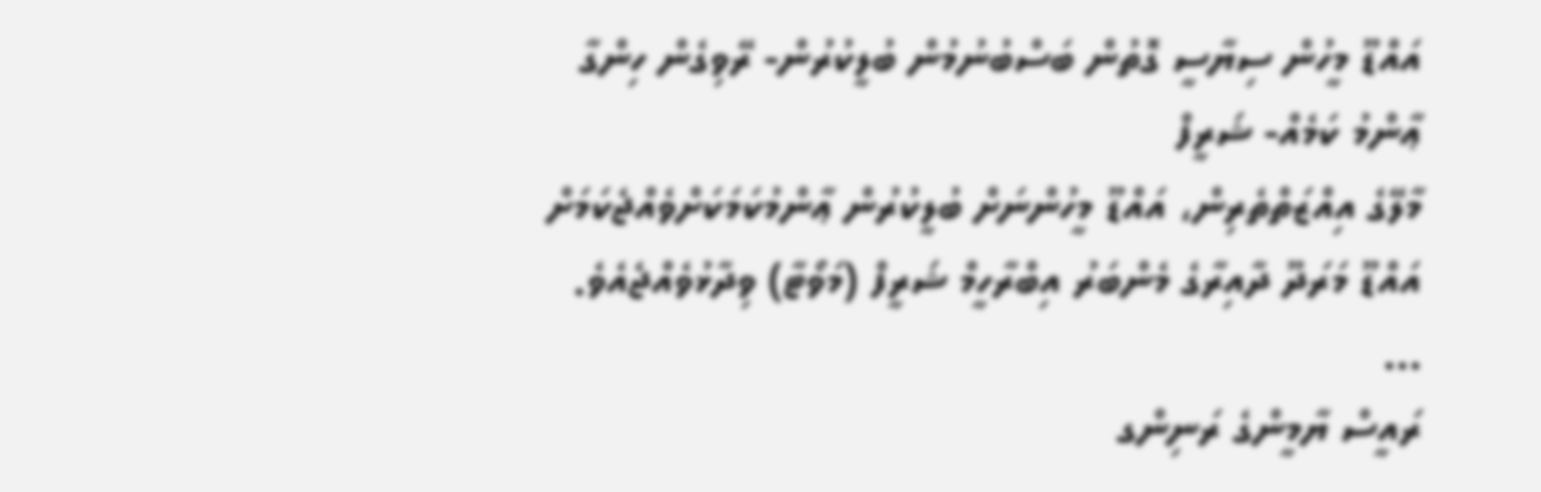އައްޑޫ މީހުން ސިޔާސީ ގޮތުން ބަސްބުނުމުން ބުލީކުރުން- ރޭވިގެން ހިންގާ ޢާންމު ކަމެއް- ޝަރީފް
މާލޭގެ އިއްޒަތްތެރިން، އައްޑޫ މީހުންނަށް ބުލީކުރުން ޢާންމުކަމަކަށްވެއްޖެކަމަށް އައްޑޫ މަރަދޫ ދާއިރާގެ މެންބަރު އިބްރާހީމް ޝަރީފް (މަވޯޓާ) ވިދާޅުވެއްޖެއެވެ. ...
ރައީސް ޔާމީންގެ ރަނިންގ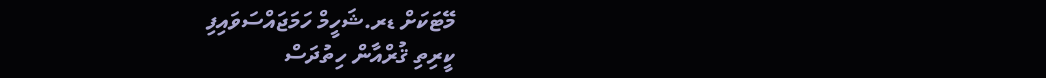މޭޓަކަށް ޑރ.ޝަހީމް ހަމަޖައްސަވައިފި
ކީރިތި ޤުރްއާން ހިތުދަސް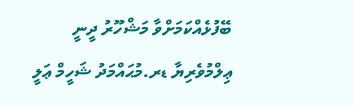ބޭފުޅެއްކަމަށްވާ މަޝްހޫރު ދީނީ ޢިލްމުވެރިޔާ ޑރ.މުޙައްމަދު ޝަހީމް ޢަލީ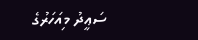ސަޢީދު މިއަހަރުގެ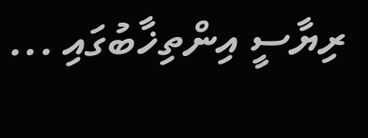ރިޔާސީ އިންތިޚާބުގައި ...